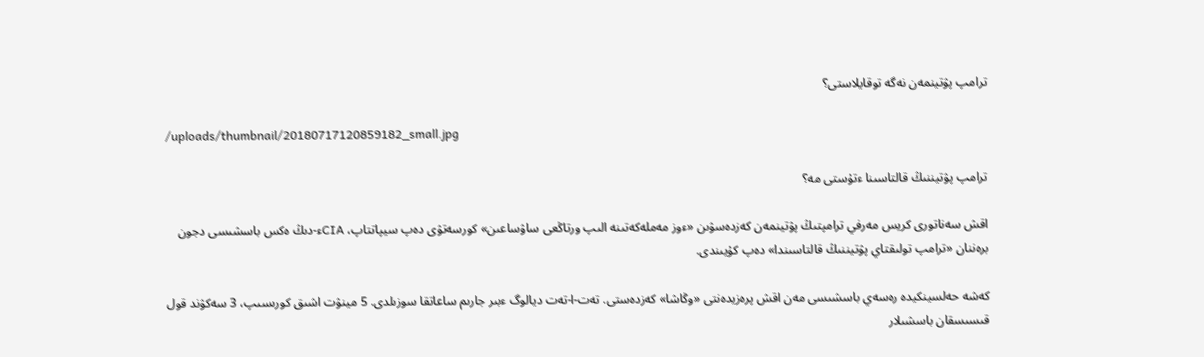ترامپ پۋتينمەن نەگە توقايلاستى؟

/uploads/thumbnail/20180717120859182_small.jpg

ترامپ پۋتيننىڭ قالتاسىنا ءتۇستى مە؟

اقش سەناتورى كريس مەرفي ترامپتىڭ پۋتينمەن كەزدەسۋىن «ءوز مەملەكەتىنە الىپ ورتاڭعى ساۋساعىن» كورسەتۋى دەپ سيپاتتاپ، CIAء-دىڭ ەكس باسشىسى دجون برەننان «ترامپ تولىقتاي پۋتيننىڭ قالتاسىندا» دەپ كۇيىندى.

كەشە حەلسينكيدە رەسەي باسشىسى مەن اقش پرەزيدەنتى «وڭاشا» كەزدەستى. تەت-ا-تەت ديالوگ ءبىر جارىم ساعاتقا سوزىلدى. 5 مينۋت اشىق كورىسىپ، 3 سەكۋند قول قىسىسقان باسشىلار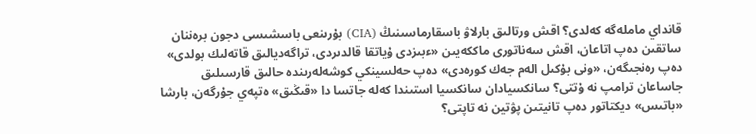قانداي ماملەگە كەلدى؟ اقش ورتالىق بارلاۋ باسقارماسىنىڭ (CIA) بۇرىنعى باسشىسى دجون برەننان  ساتقىن دەپ اتاعان، اقش سەناتورى ماككەيىن «ءبىزدى ۇياتقا قالدىردى، تراگەديالىق قاتەلىك بولدى» دەپ رەنجىگەن، «ونى بۇكىل الەم جەك كورەدى» دەپ حەلسينكي كوشەلەرىندە حالىق قارسىلىق جاساعان ترامپ نە ۇتتى؟ سانكسيادان سانكسيا استىندا كەلە جاتسا دا «قىڭىق» ەتپەي جۇرگەن، بارشا «باتىس» ديكتاتور دەپ تانيتىن پۋتين نە تاپتى؟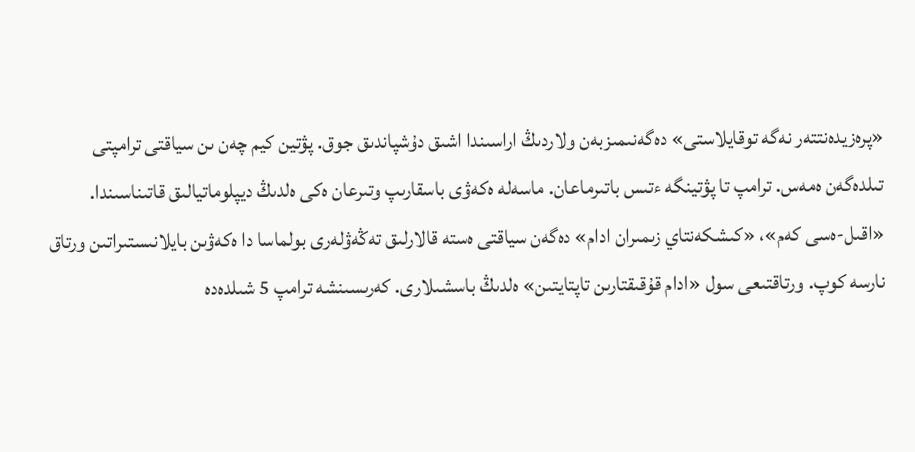«پرەزيدەنتتەر نەگە توقايلاستى» دەگەنىمىزبەن ولاردىڭ اراسىندا اشىق دۇشپاندىق جوق. پۋتين كيم چەن ىن سياقتى ترامپتى تىلدەگەن ەمەس. ترامپ تا پۋتينگە ءتىس باتىرماعان. ماسەلە ەكەۋى باسقارىپ وتىرعان ەكى ەلدىڭ ديپلوماتيالىق قاتىناسىندا. «اقىل-ەسى كەم»، «كىشكەنتاي زىمىران ادام» دەگەن سياقتى ەستە قالارلىق تەڭەۋلەرى بولماسا دا ەكەۋىن بايلانىستىراتىن ورتاق نارسە كوپ. ورتاقتىعى سول «ادام قۇقىقتارىن تاپتايتىن» ەلدىڭ باسشىلارى. كەرىسىنشە ترامپ 5 شىلدەدە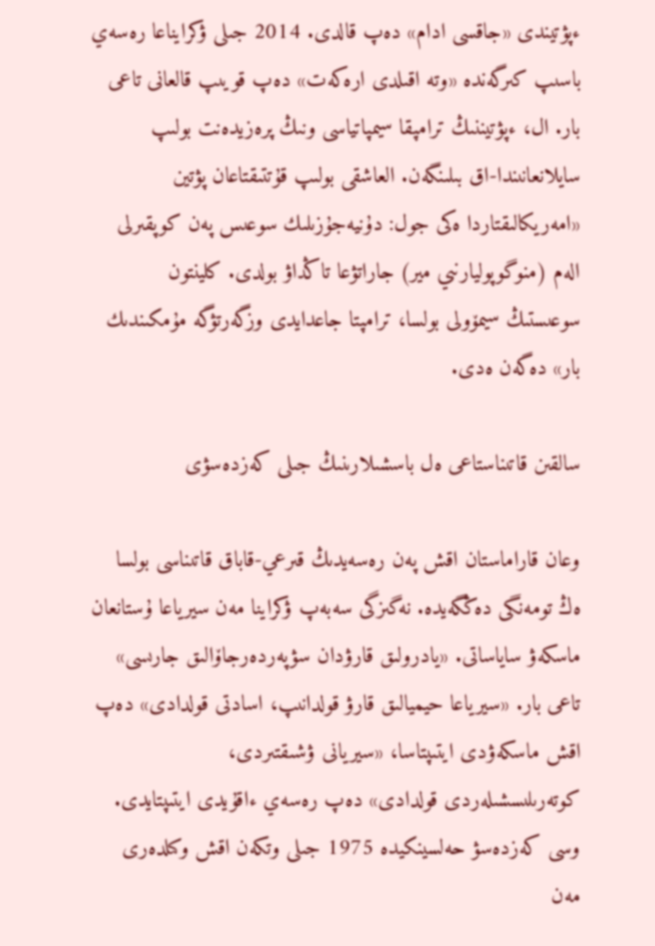ءپۋتيندى «جاقسى ادام» دەپ قالدى. 2014 جىلى ۋكرايناعا رەسەي باسىپ كىرگەندە «وتە اقىلدى ارەكەت» دەپ قويىپ قالعانى تاعى بار. ال، ءپۋتيننىڭ ترامپقا سيمپاتياسى ونىڭ پرەزيدەنت بولىپ سايلانعانىندا-اق بىلىنگەن. العاشقى بولىپ قۇتتىقتاعان پۋتين «امەريكالىقتاردا ەكى جول: دۇنيەجۇزىلىك سوعىس پەن كوپقىرلى الەم (منوگوپوليارنىي مير) جاراتۋعا تاڭداۋ بولدى. كلينتون سوعىستىڭ سيمۆولى بولسا، ترامپتا جاعدايدى وزگەرتۋگە مۇمكىندىك بار» دەگەن ەدى.

سالقىن قاتىناستاعى ەل باسشىلارىنىڭ جىلى كەزدەسۋى

وعان قاراماستان اقش پەن رەسەيدىڭ قىرعي-قاباق قاتىناسى بولسا ەڭ تومەنگى دەڭگەيدە. نەگىزگى سەبەپ ۋكراينا مەن سيرياعا ۇستانعان ماسكەۋ ساياساتى. «يادرولىق قارۋدان سۋپەردەرجاۆالىق جارىسى» تاعى بار. «سيرياعا حيميالىق قارۋ قولدانىپ، اسادتى قولدادى» دەپ اقش ماسكەۋدى ايتىپتاسا، «سيريانى ۋشىقتىردى، كوتەرىلىسشىلەردى قولدادى» دەپ رەسەي ءاقۇيدى ايتىپتايدى. وسى كەزدەسۋ حەلسينكيدە 1975 جىلى وتكەن اقش وكىلدەرى مەن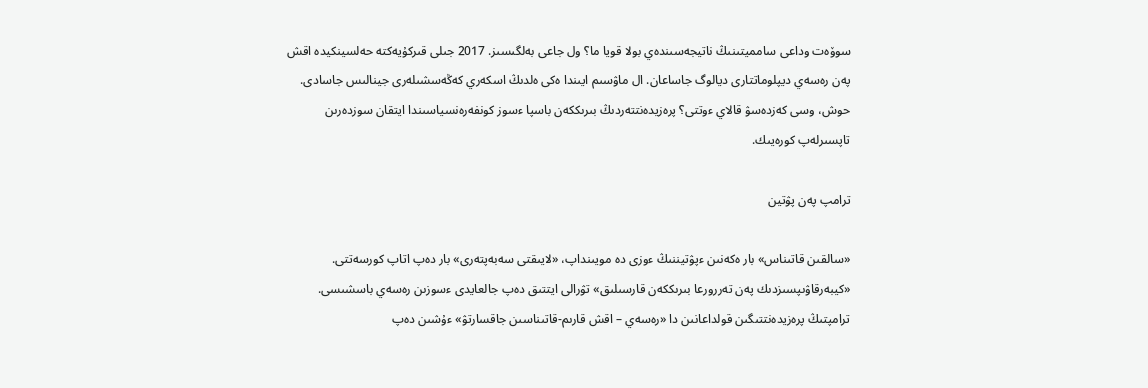سوۆەت وداعى سامميتىنىڭ ناتيجەسىندەي بولا قويا ما؟ ول جاعى بەلگىسىز. 2017 جىلى قىركۇيەكتە حەلسينكيدە اقش پەن رەسەي ديپلوماتتارى ديالوگ جاساعان. ال ماۋسىم ايىندا ەكى ەلدىڭ اسكەري كەڭەسشىلەرى جينالىس جاسادى. حوش، وسى كەزدەسۋ قالاي ءوتتى؟ پرەزيدەنتتەردىڭ بىرىككەن باسپا ءسوز كونفەرەنسياسىندا ايتقان سوزدەرىن تاپسىرلەپ كورەيىك.

ترامپ پەن پۋتين

«سالقىن قاتىناس» بار ەكەنىن ءپۋتيننىڭ ءوزى دە مويىنداپ، «لايىقتى سەبەپتەرى» بار دەپ اتاپ كورسەتتى. «كيبەرقاۋىپسىزدىك پەن تەررورعا بىرىككەن قارسىلىق» تۋرالى ايتتىق دەپ جالعايدى ءسوزىن رەسەي باسشىسى. ترامپتىڭ پرەزيدەنتتىگىن قولداعانىن دا «رەسەي – اقش قارىم-قاتىناسىن جاقسارتۋ» ءۇشىن دەپ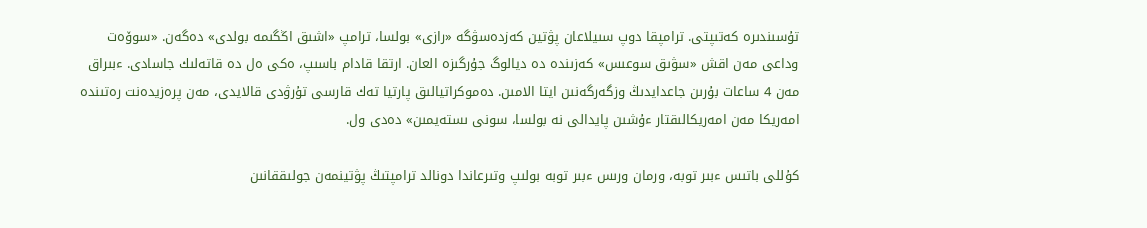تۇسىندىرە كەتىپتى. ترامپقا دوپ سىيلاعان پۋتين كەزدەسۋگە «رازى» بولسا، ترامپ «اشىق اڭگىمە بولدى» دەگەن. «سوۆەت وداعى مەن اقش «سۋىق سوعىس» كەزىندە دە ديالوگ جۇرگىزە العان. ارتقا قادام باسىپ، ەكى ەل دە قاتەلىك جاسادى. ءبىراق مەن 4 ساعات بۇرىن جاعدايدىڭ وزگەرگەنىن ايتا الامىن. دەموكراتيالىق پارتيا تەك قارسى تۇرۋدى قالايدى، مەن پرەزيدەنت رەتىندە امەريكا مەن امەريكالىقتار ءۇشىن پايدالى نە بولسا، سونى ىستەيمىن» دەدى ول.

كۇللى باتىس ءبىر توبە، ورمان ورىس ءبىر توبە بولىپ وتىرعاندا دونالد ترامپتىڭ پۋتينمەن جولىققانىن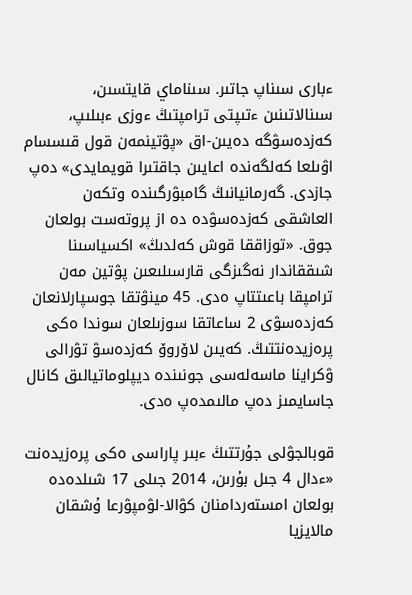ءبارى سىناپ جاتىر. سىناماي قايتسىن، سىنالاتىنىن ءتىپتى ترامپتىڭ ءوزى ءبىلىپ، كەزدەسۋگە دەيىن-اق «پۋتينمەن قول قىسسام اۋىلعا كەلگەندە اعايىن جاقتىرا قويمايدى» دەپ جازدى. گەرمانيانىڭ گامبۋرگىندە وتكەن العاشقى كەزدەسۋدە دە از پروتەست بولعان جوق. «توزاققا قوش كەلدىڭ» اكسياسىنا شىققاندار نەگىزگى قارسىلىعىن پۋتين مەن ترامپقا باعىتتاپ ەدى. 45 مينۋتقا جوسپارلانعان كەزدەسۋى 2 ساعاتقا سوزىلعان سوندا ەكى پرەزيدەنتتىڭ. كەيىن لاۆروۆ كەزدەسۋ تۋرالى ۋكراينا ماسەلەسى جونىندە ديپلوماتيالىق كانال جاسايمىز دەپ مالىمدەپ ەدى.

قوبالجۋلى جۇرتتىڭ ءبىر پاراسى ەكى پرەزيدەنت «ءدال 4 جىل بۇرىن، 2014 جىلى 17 شىلدەدە بولعان امستەردامنان كۋالا-لۋمپۋرعا ۇشقان مالايزيا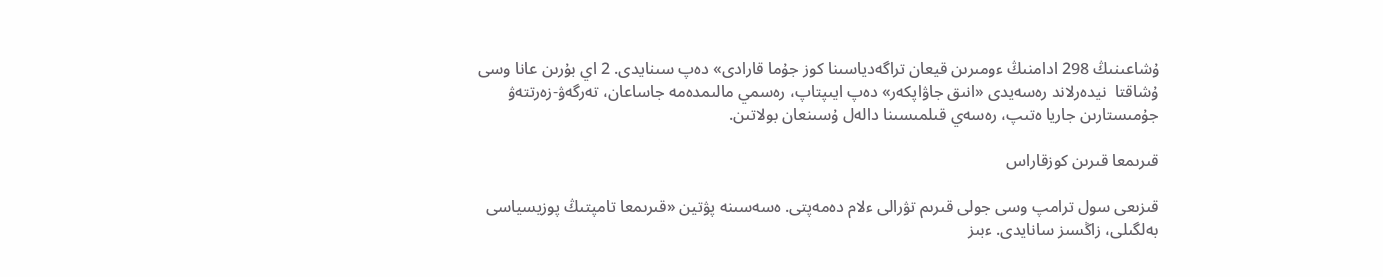ۇشاعىنىڭ 298 ادامنىڭ ءومىرىن قيعان تراگەدياسىنا كوز جۇما قارادى» دەپ سىنايدى. 2 اي بۇرىن عانا وسى ۇشاقتا  نيدەرلاند رەسەيدى «انىق جاۋاپكەر» دەپ ايىپتاپ، رەسمي مالىمدەمە جاساعان، تەرگەۋ-زەرتتەۋ جۇمىستارىن جاريا ەتىپ، رەسەي قىلمىسىنا دالەل ۇسىنعان بولاتىن.

قىرىمعا قىرىن كوزقاراس

قىزىعى سول ترامپ وسى جولى قىرىم تۋرالى ءلام دەمەپتى. ەسەسىنە پۋتين «قىرىمعا تامپتىڭ پوزيسياسى بەلگىلى، زاڭسىز سانايدى. ءبىز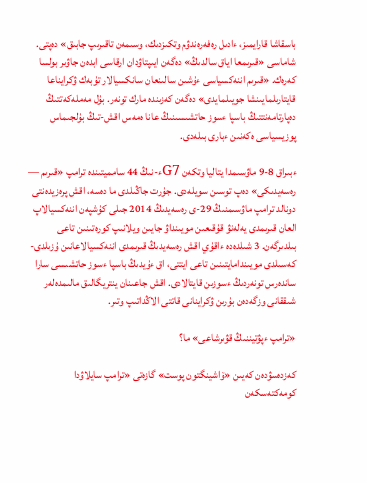باسقاشا قارايمىز، ءادىل رەفەرەندۋم وتكىزدىك، وسىمەن تاقىرىپ جابىق» دەپتى. شاماسى «قىرىمعا اياق سالدىڭ» دەگەن ايىپتاۋدان ارقاسى ابدەن جاۋىر بولسا كەرەك. «قىرىم اننەكسياسى ءۇشىن سالىنعان سانكسيالار تۇبەك ۋكرايناعا قايتارىلمايىنشا جويىلمايدى» دەگەن كەزىندە مارك تونەر. بۇل مەملەكەتتىڭ دەپارتامەنتتىڭ باسپا ءسوز حاتشىسىنىڭ عانا ەمەس اقش-تىڭ بۇلجىماس پوزيسياسى ەكەنىن ءبارى بىلەدى.

ءبىراق 8-9 ماۋسىمدا يتاليا وتكەن G7ء-نىڭ 44 سامميتىندە ترامپ «قىرىم — رەسەيدىكى» دەپ توسىن سويلەدى. جۇرت جاڭىلدى ما دەسە، اقش پرەزيدەنتى دونالد ترامپ ماۋسىمنىڭ 29-ى رەسەيدىڭ 2014 جىلى كۇشپەن اننەكسيالاپ العان قىرىمدى يەلەنۋ قۇقىعىن مويىنداۋ جايىن ويلانىپ كورەتىنىن تاعى بىلدىرگەن. 3 شىلدەدە ءاقۇي اقش رەسەيدىڭ قىرىمدى اننەكسيالاعانىن ۇزىلدى-كەسىلدى مويىندامايتىنىن تاعى ايتتى، اق ءۇيدىڭ باسپا ءسوز حاتشىسى سارا ساندەرس تونەردىڭ ءسوزىن قايتالادى. اقش جاعىنان ينتريگالىق مالىمدەلەر شىققانى وزگەدەن بۇرىن ۋكراينانى قاتتى الاڭداتىپ وتىر.

«ترامپ ءپۋتيننىڭ قۋىرشاعى» ما؟

كەزدەسۋدەن كەيىن «ۆاشينگتون پوست» گازەتى «ترامپ سايلاۋدا كومەكتەسكەن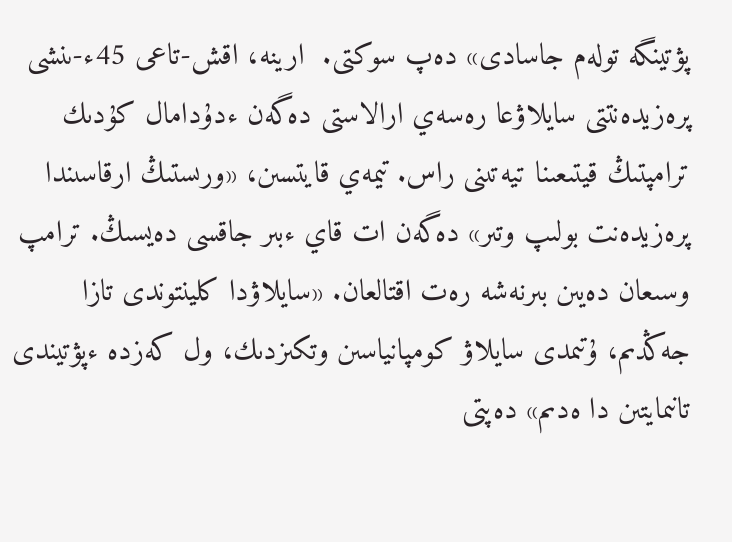پۋتينگە تولەم جاسادى» دەپ سوكتى.  ارينە، اقش-تاعى 45ء-ىنشى پرەزيدەنتتى سايلاۋعا رەسەي ارالاستى دەگەن ءدۇدامال كۇدىك ترامپتىڭ قيتىعىنا تيەتىنى راس. تيمەي قايتسىن، «ورىستىڭ ارقاسىندا پرەزيدەنت بولىپ وتىر» دەگەن ات قاي ءبىر جاقسى دەيسىڭ. ترامپ وسىعان دەيىن بىرنەشە رەت اقتالعان. «سايلاۋدا كلينتوندى تازا جەڭدىم، ۇتىمدى سايلاۋ كومپانياسىن وتكىزدىك، ول كەزدە ءپۋتيندى تانىمايتىن دا ەدىم» دەپتى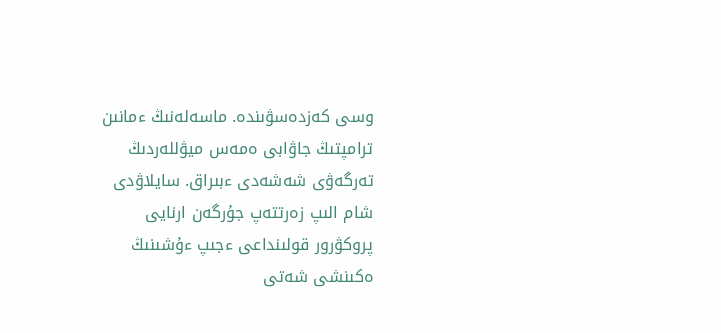وسى كەزدەسۋىندە. ماسەلەنىڭ ءمانىن ترامپتىڭ جاۋابى ەمەس ميۋللەردىڭ تەرگەۋى شەشەدى ءبىراق. سايلاۋدى شام الىپ زەرتتەپ جۇرگەن ارنايى پروكۋرور قولىنداعى ءجىپ ءۇشىنىڭ ەكىنشى شەتى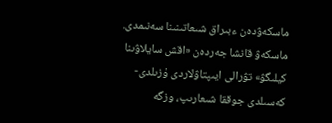ماسكەۋدەن ءبىراق شىعاتىنىنا سەنىمدى. ماسكەۋ قانشا جەردەن «اقش سايلاۋىنا كيلىگۋ» تۋرالى ايىپتاۋلاردى ۇزىلدى-كەسىلدى جوققا شىعارىپ، وزگە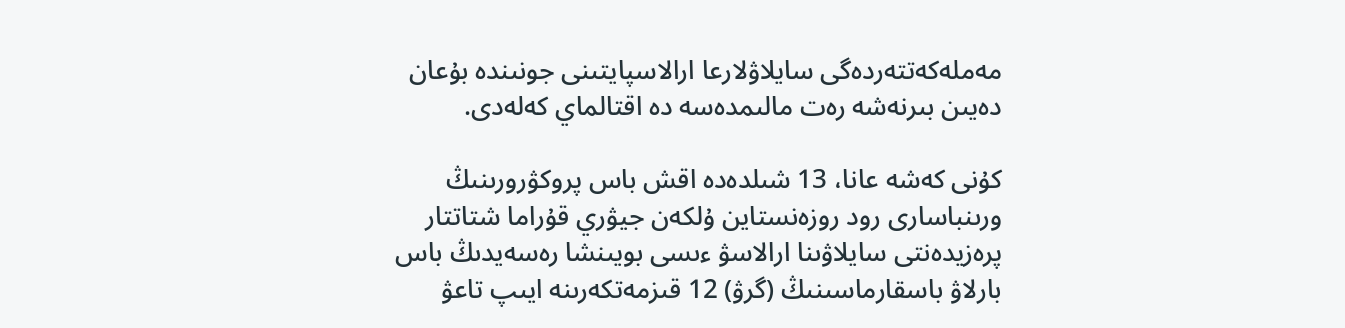مەملەكەتتەردەگى سايلاۋلارعا ارالاسپايتىنى جونىندە بۇعان دەيىن بىرنەشە رەت مالىمدەسە دە اقتالماي كەلەدى.

كۇنى كەشە عانا، 13 شىلدەدە اقش باس پروكۋرورىنىڭ ورىنباسارى رود روزەنستاين ۇلكەن جيۋري قۇراما شتاتتار پرەزيدەنتى سايلاۋىنا ارالاسۋ ءىسى بويىنشا رەسەيدىڭ باس بارلاۋ باسقارماسىنىڭ (گرۋ) 12 قىزمەتكەرىنە ايىپ تاعۋ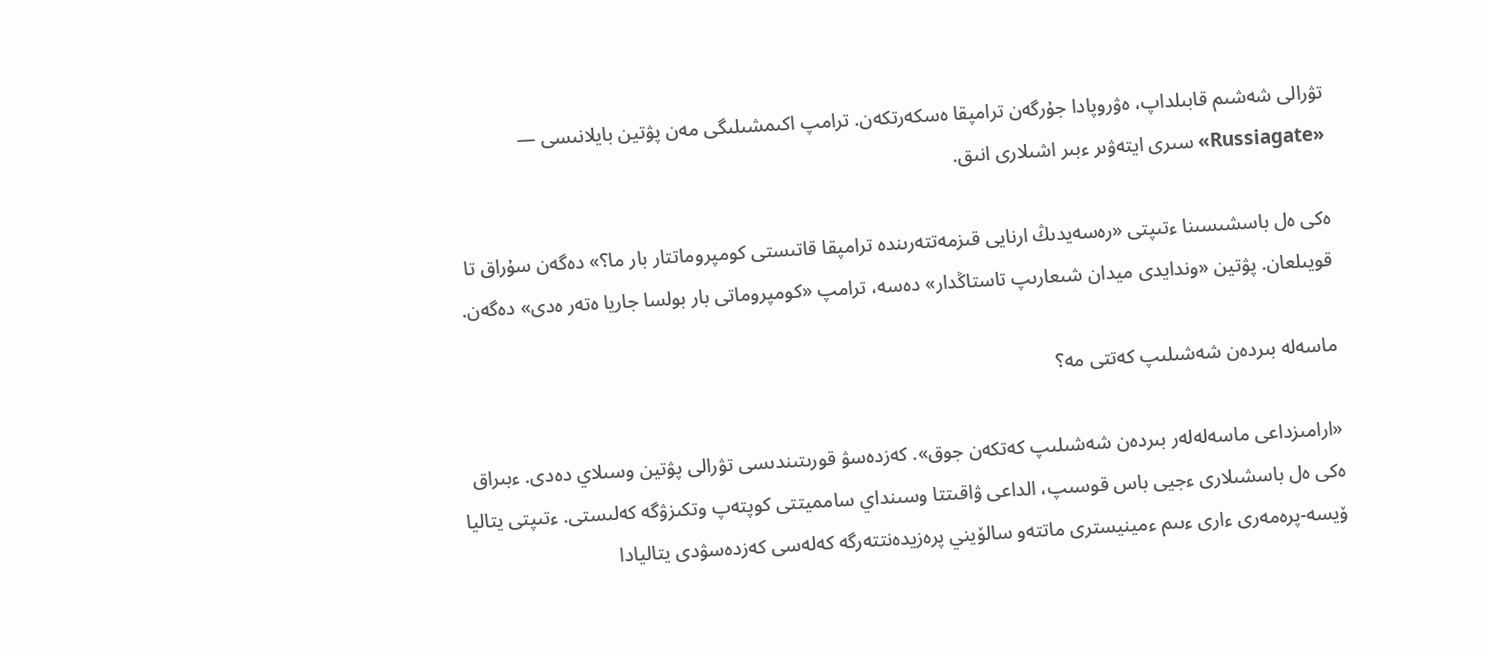تۋرالى شەشىم قابىلداپ، ەۋروپادا جۇرگەن ترامپقا ەسكەرتكەن. ترامپ اكىمشىلىگى مەن پۋتين بايلانىسى — «Russiagate» سىرى ايتەۋىر ءبىر اشىلارى انىق.

ەكى ەل باسشىسىنا ءتىپتى «رەسەيدىڭ ارنايى قىزمەتتەرىندە ترامپقا قاتىستى كومپروماتتار بار ما؟» دەگەن سۇراق تا قويىلعان. پۋتين «وندايدى ميدان شىعارىپ تاستاڭدار» دەسە، ترامپ «كومپروماتى بار بولسا جاريا ەتەر ەدى» دەگەن.

ماسەلە بىردەن شەشىلىپ كەتتى مە؟

«ارامىزداعى ماسەلەلەر بىردەن شەشىلىپ كەتكەن جوق». كەزدەسۋ قورىتىندىسى تۋرالى پۋتين وسىلاي دەدى. ءبىراق ەكى ەل باسشىلارى ءجيى باس قوسىپ، الداعى ۋاقىتتا وسىنداي سامميتتى كوپتەپ وتكىزۋگە كەلىستى. ءتىپتى يتاليا ۆيسە-پرەمەرى ءارى ءىىم ءمينيسترى ماتتەو سالۆيني پرەزيدەنتتەرگە كەلەسى كەزدەسۋدى يتاليادا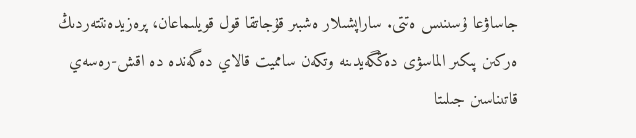جاساۋعا ۇسىنىس ەتتى. ساراپشىلار ەشبىر قۇجاتقا قول قويلىماعان، پرەزيدەنتتەردىڭ ەركىن پىكىر الماسۋى دەڭگەيدىنە وتكەن سامميت قالاي دەگەندە دە اقش-رەسەي قاتىناسىن جىلىتا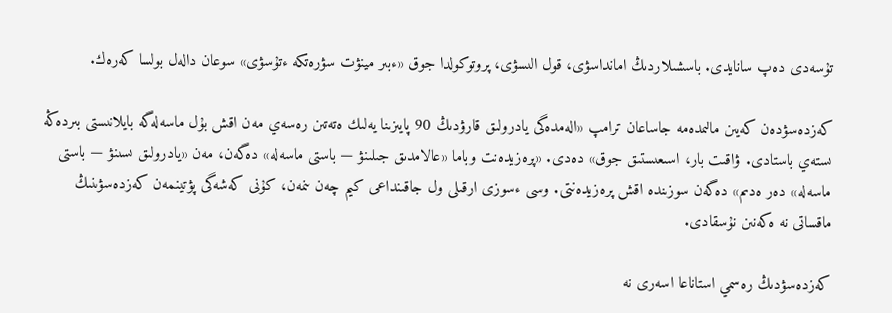تۇسەدى دەپ سانايدى. باسشىلاردىڭ امانداسۋى، قول الىسۋى، پروتوكولدا جوق «ءبىر مينۋت سۋرەتكە ءتۇسۋى» سوعان دالەل بولسا كەرەك.

كەزدەسۋدەن كەيىن مالىمدەمە جاساعان ترامپ «الەمدەگى يادرولىق قارۋدىڭ 90 پايىزىنا يەلىك ەتەتىن رەسەي مەن اقش بۇل ماسەلەگە بايلانىستى بىردەڭە ىستەي باستادى. ۋاقىت بار، اسىعىستىق جوق» دەدى. «پرەزيدەنت وباما «عالامدىق جىلىنۋ — باستى ماسەلە» دەگەن، مەن «يادرولىق ىسىنۋ — باستى ماسەلە» دەر ەدىم» دەگەن سوزىندە اقش پرەزيدەنتى. وسى ءسوزى ارقىلى ول جاقىنداعى كيم چەن ىنمەن، كۇنى كەشەگى پۋتينمەن كەزدەسۋىنىڭ ماقساتى نە ەكەنىن نۇسقادى.

كەزدەسۋدىڭ رەسمي استاناعا اسەرى نە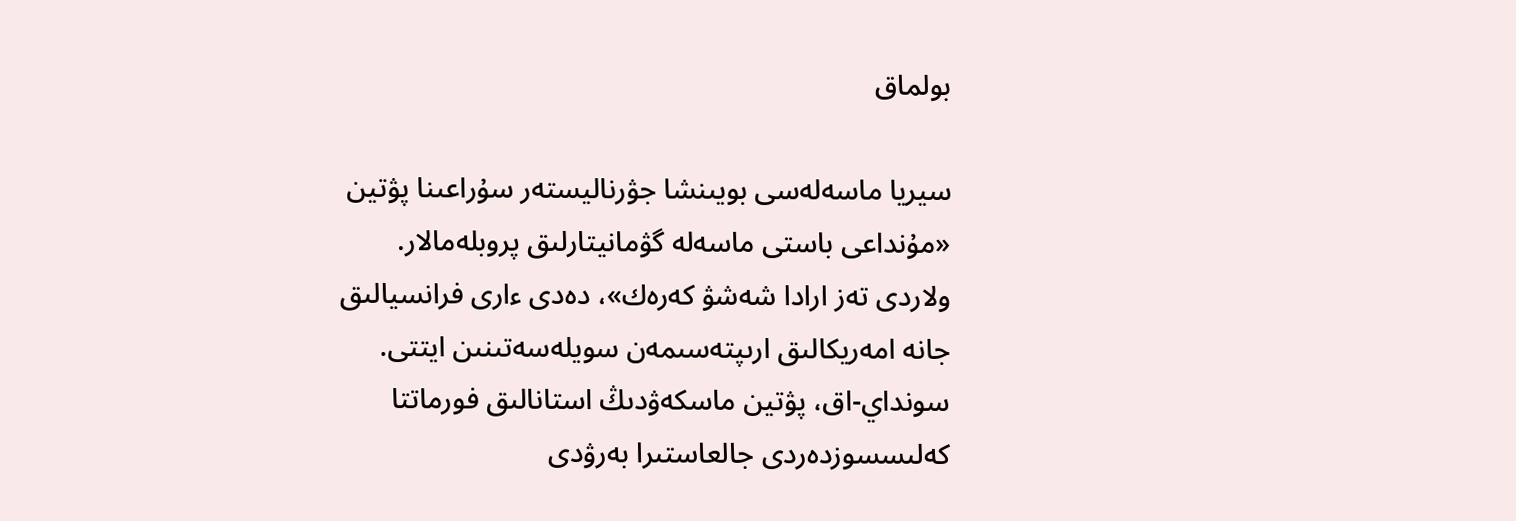بولماق

سيريا ماسەلەسى بويىنشا جۋرناليستەر سۇراعىنا پۋتين «مۇنداعى باستى ماسەلە گۋمانيتارلىق پروبلەمالار. ولاردى تەز ارادا شەشۋ كەرەك»، دەدى ءارى فرانسيالىق جانە امەريكالىق ارىپتەسىمەن سويلەسەتىنىن ايتتى. سونداي-اق، پۋتين ماسكەۋدىڭ استانالىق فورماتتا كەلىسسوزدەردى جالعاستىرا بەرۋدى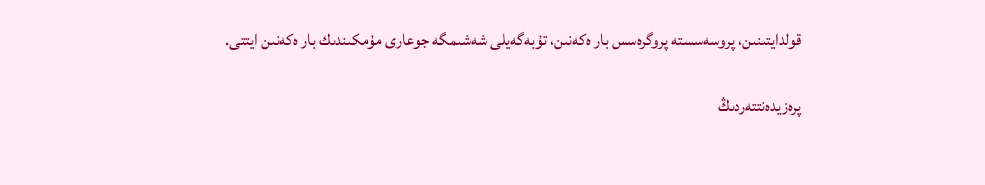قولدايتىنىن، پروسەسستە پروگرەسس بار ەكەنىن، تۇبەگەيلى شەشىمگە جوعارى مۇمكىندىك بار ەكەنىن ايتتى.

پرەزيدەنتتەردىڭ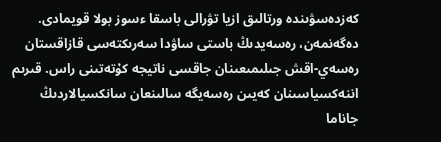كەزدەسۋىندە ورتالىق ازيا تۋرالى باسقا ءسوز بولا قويمادى. دەگەنمەن، رەسەيدىڭ باستى ساۋدا سەرىكتەسى قازاقستان رەسەي-اقش جىلىمىعىنان جاقسى ناتيجە كۇتەتىنى راس. قىرىم اننەكسياسىنان كەيىن رەسەيگە سالىنعان سانكسيالاردىڭ جاناما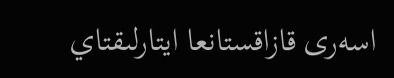اسەرى قازاقستانعا ايتارلىقتاي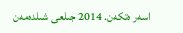اسەر ەتكەن. 2014 جىلعى شىلدەمەن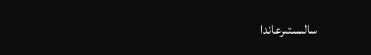سالىستىرعاندا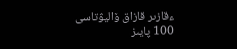ءقازىر قازاق ۆاليۋتاسى 100 پايىز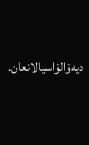ديەۆالۆاسيالانعان.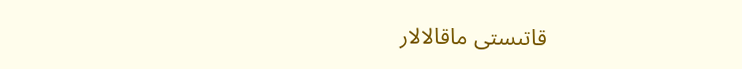قاتىستى ماقالالار